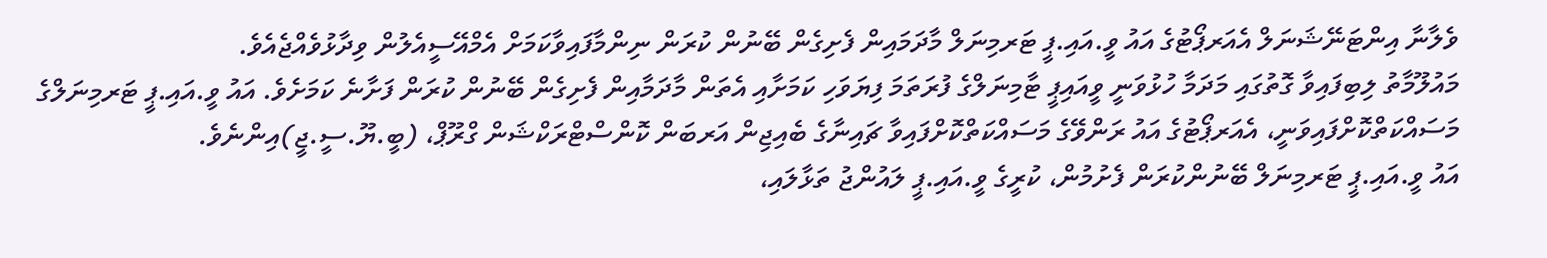ވެލާނާ އިންޓަނޭޝަނަލް އެއަރޕޯޓުގެ އައު ވީ.އައި.ޕީ ޓަރމިނަލް މާދަމައިން ފެށިގެން ބޭނުން ކުރަން ނިންމާފައިވާކަމަށް އެމްއޭސީއެލުން ވިދާޅުވެއްޖެއެވެ.
މައުލޫމާތު ލިބިފައިވާ ގޮތުގައި މަދަމާ ހުޅުވަނީ ވީއައިޕީ ޓާމިނަލްގެ ފުރަތަމަ ފިޔަވަހި ކަމަށާއި އެތަން މާދަމާއިން ފެށިގެން ބޭނުން ކުރަން ފަށާނެ ކަމަށެވެ. އައު ވީ.އައި.ޕީ ޓަރމިނަލްގެ މަސައްކަތްކޮށްފައިވަނީ، އެއަރޕޯޓުގެ އައު ރަންވޭގެ މަސައްކަތްކޮށްފައިވާ ޗައިނާގެ ބެއިޖިން އަރބަން ކޮންސްޓްރަކްޝަން ގްރޫޕް، (ބީ.ޔޫ.ސީ.ޖީ)އިންނެވެ.
އައު ވީ.އައި.ޕީ ޓަރމިނަލް ބޭނުންކުރަން ފެށުމުން، ކުރީގެ ވީ.އައި.ޕީ ލައުންޖު ތަޅާލައި،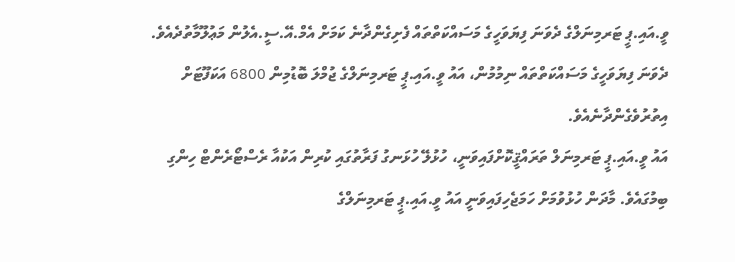ވީ.އައި.ޕީ ޓަރމިނަލްގެ ދެވަނަ ފިޔަވަހީގެ މަސައްކަތްތައް ފެށިގެންދާނެ ކަމަށް އެމް.އޭ.ސީ.އެލުން މަޢުލޫމާތުދެއެވެ. ދެވަނަ ފިޔަވަހީގެ މަސައްކަތްތައް ނިމުމުން، އައު ވީ.އައި.ޕީ ޓަރމިނަލްގެ ޖުމްލަ ބޮޑުމިން 6800 އަކަފޫޓަށް އިތުރުވެގެންދާނެއެވެ.
އައު ވީ.އައި.ޕީ ޓަރމިނަލް ތަރައްޤީކޮށްފައިވަނީ، ހުޅުލޭ ހުޅަނގު ފަރާތުގައި ކުރިން އަކުއާ ރެސްޓޯރެންޓް ހިންގި ބިމުގައެވެ. މާދަން ހުޅުވުމަށް ހަމަޖެހިފައިވަނީ އައު ވީ.އައި.ޕީ ޓަރމިނަލްގެ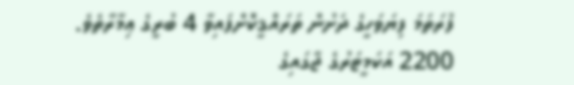ފުރަތަމަ ފިޔަވަހީގެ ދަށުން ތަރައްޤީކޮށްފައިވާ 4 ބުރީގެ ޢިމާރާތެވެ.
2200 އަކަމީޓަރުގެ ޖާގައިގެ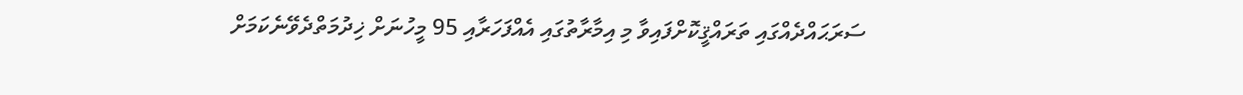ސަރަޙައްދެއްގައި ތަރައްޤީކޮށްފައިވާ މި އިމާރާތުގައި އެއްފަހަރާއި 95 މީހުނަށް ޚިދުމަތްދެވޭނެކަމަށް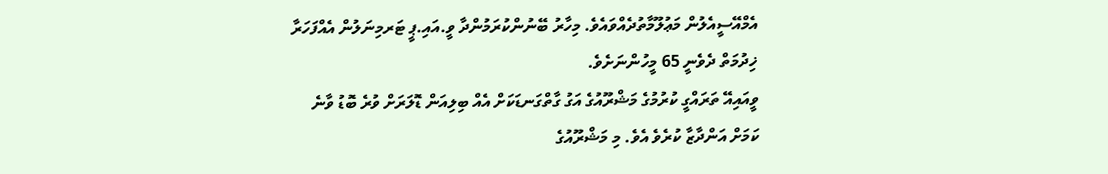އެމްއޭސީއެލުން މަޢުލޫމާތުދެއްވައެވެ. މިހާރު ބޭނުންކުރަމުންދާ ވީ.އައި.ޕީ ޓަރމިނަލުން އެއްފަހަރާ ޚިދުމަތް ދެވެނީ 65 މީހުންނަށެވެ.
ވީއައިއޭ ތަރައްގީ ކުރުމުގެ މަޝްރޫއުގެ އަގު ގާތްގަނޑަކަށް އެއް ބިލިއަން ޑޮލަރަށް ވުރެ ބޮޑު ވާނެ ކަމަށް އަންދާޒާ ކުރެވެ އެވެ. މި މަޝްރޫއުގެ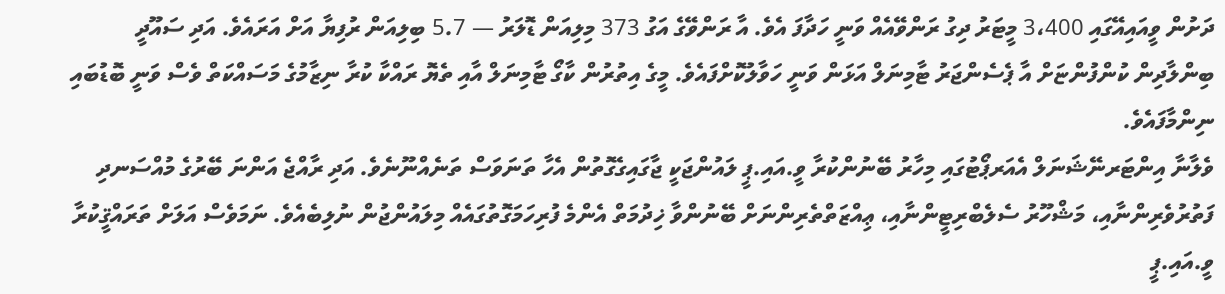ދަށުން ވީއައިއޭގައި 3،400 މީޓަރު ދިގު ރަންވޭއެއް ވަނީ ހަދާފަ އެވެ. އާ ރަންވޭގެ އަގު 373 މިލިއަން ޑޮލަރު — 5.7 ބިލިއަން ރުފިޔާ އަށް އަރައެވެ. އަދި ސައޫދީ ބިންލާދިން ކުންފުންޏަށް އާ ޕެސެންޖަރު ޓާމިނަލް އަޅަން ވަނީ ހަވާލުކޮށްފައެވެ. މީގެ އިތުރުން ކާގޯ ޓާމިނަލް އާއި ތެޔޮ ރައްކާ ކުރާ ނިޒާމުގެ މަސައްކަތް ވެސް ވަނީ ބޮޑުބައި ނިންމާފައެވެ.
ވެލާނާ އިންޓަރނޭޝަނަލް އެއަރޕޯޓުގައި މިހާރު ބޭނުންކުރާ ވީ.އައި.ޕީ ލައުންޖަކީ ޖާގައިގެގޮތުން އެހާ ތަނަވަސް ތަނެއްނޫނެވެ. އަދި ރާއްޖެ އަންނަ ބޭރުގެ މުއްސަނދި ފަތުރުވެރިންނާއި، މަޝްހޫރު ސެލެބްރިޓީންނާއި، ޢިއްޒަތްތެރިންނަށް ބޭނުންވާ ޚިދުމަތް އެންމެ ފުރިހަމަގޮތުގައެއް މިލައުންޖުން ނުލިބެއެވެ. ނަމަވެސް އަލަށް ތަރައްޤީކުރާ ވީ.އައި.ޕީ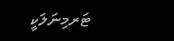ޓަރމިނަލަކީ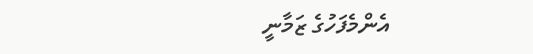އެންމެފަހުގެ ޒަމާނީ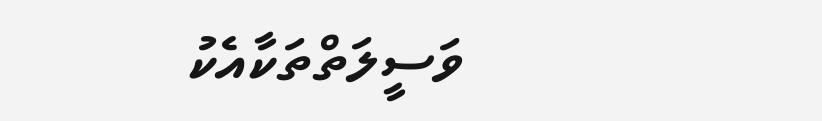ވަސީލަތްތަކާއެކު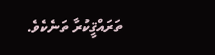ތަރައްޤީކުރާ ތަނެކެވެ.